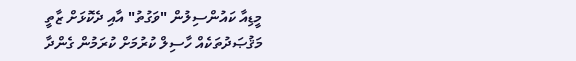މީޑިއާ ކައުންސިލުން "ވަގުތު" އާއި ދެކޮޅަށް ޒާތީ މަޤުޞަދުތަކެއް ހާސިލް ކުރުމަށް ކުރަމުން ގެންދާ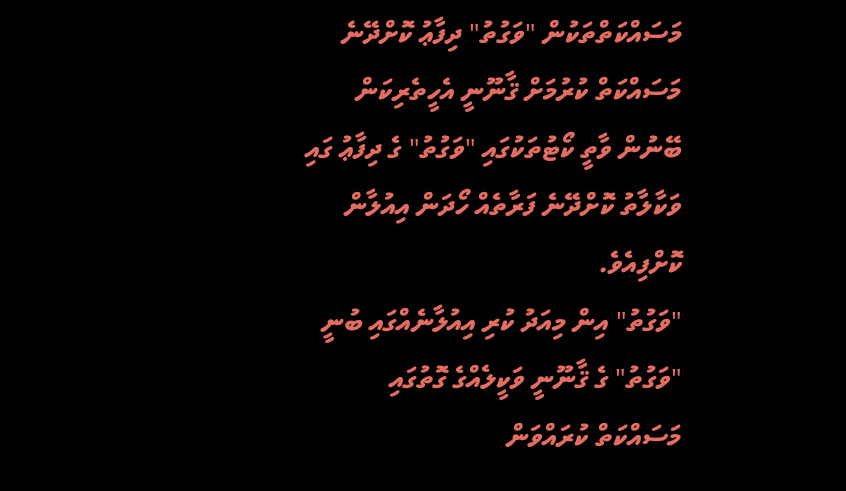މަސައްކަތްތަކުން "ވަގުތު" ދިފާޢު ކޮށްދޭނެ މަސައްކަތް ކުރުމަށް ޤާނޫނީ އެހީތެރިކަން ބޭނުން ވާތީ ކޯޓުތަކުގައި "ވަގުތު" ގެ ދިފާޢު ގައި ވަކާލާތު ކޮށްދޭނެ ފަރާތެއް ހޯދަން އިއުލާން ކޮށްފިއެވެ.
"ވަގުތު" އިން މިއަދު ކުރި އިއުލާނެއްގައި ބުނީ "ވަގުތު" ގެ ޤާނޫނީ ވަކީލެއްގެ ގޮތުގައި މަސައްކަތް ކުރައްވަން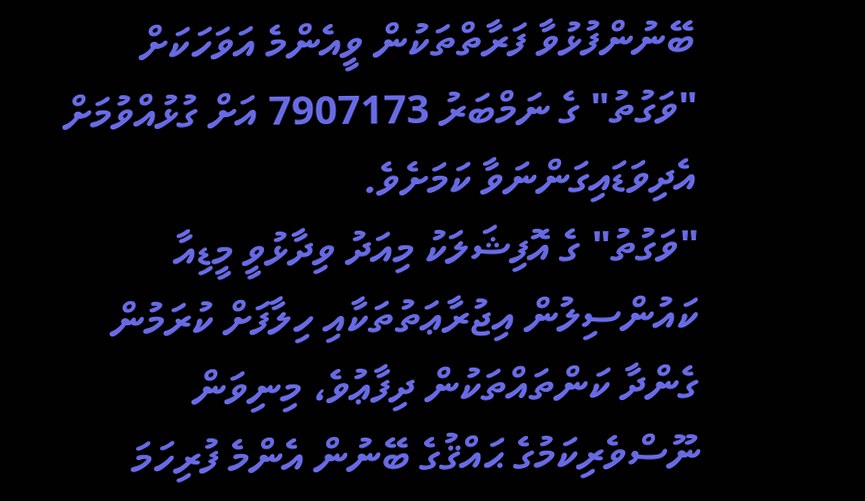ބޭނުންފުޅުވާ ފަރާތްތަކުން ވީއެންމެ އަވަހަކަށް "ވަގުތު" ގެ ނަމްބަރު 7907173 އަށް ގުޅުއްވުމަށް އެދިވަޑައިގަންނަވާ ކަމަށެވެ.
"ވަގުތު" ގެ އޮފިޝަލަކު މިއަދު ވިދާޅުވީ މީޑިއާ ކައުންސިލުން އިޖުރާޢަތުތަކާއި ހިލާފަށް ކުރަމުން ގެންދާ ކަންތައްތަކުން ދިފާޢުވެ، މިނިވަން ނޫސްވެރިކަމުގެ ޙައްޤުގެ ބޭނުން އެންމެ ފުރިހަމަ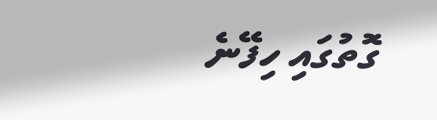ގޮތުގައި ހިފޭނެ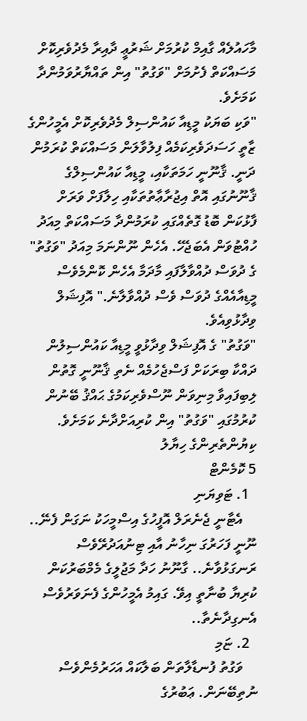މާހައުލެއް ގާއިމް ކުރުމަށް ޝަރުޢީ ދާއިރާ މެދުވެރިކޮށް މަސައްކަތް ފެށުމަށް "ވަގުތު" އިން ތައްޔާރުވަމުންދާ ކަމަށެވެ.
"ވަކި ބަޔަކު މީޑިއާ ކައުންސިލް މެދުވެރިކޮށް އެމީހުންގެ ޒާތީ ހަސަދަވެރިކަމެއް ފިލުވާލަން މަސައްކަތް ކުރަމުން ދަނީ. ޤާނޫނީ ހަމަތަކާއި، މީޑިއާ ކައުންސިލްގެ ޤާނޫނުގައި އޮތް އިޖުރާޢާތުތަކާއި ހިލާފަށް ވަރަށް ފާޅުކަން ބޮޑު ގޮތެއްގައި ކުރަމުންދާ މަސައްކަތް މިއަދު ހުއްޓުވަން އެބަޖެހޭ. އެހެން ނޫންނަމަ މިއަދު "ވަގުތު" ގެ ދުވަސް ދުއްވާލާފައި މާދަމާ އެހެން ކޮންމެވެސް މީޑިއާއެއްގެ ދުވަސް ވެސް ދުއްވާލާނެ." އޮފިޝަލް ވިދާޅުވިއެވެ.
"ވަގުތު" ގެ އޮފިޝަލް ވިދާޅުވީ މީޑިއާ ކައުންސިލުން ދައްކާ ބިރަކަށް ފަސްޖެހުމެއް ނެތި ޤާނޫނީ ގޮތުން ލިބިފައިވާ މިނިވަން ނޫސްވެރިކަމުގެ ޙައްޤު ބޭނުން ކުރުމުގައި "ވަގުތު" އިން ކުރިއަށްދާނެ ކަމަށެވެ.
ކިޔުންތެރިންގެ ހިޔާލު
5 ކޮމެންޓް
  1. ޓަވިޔަނި
    އެޓާނީ ޖެނެރަލް އޮފީހުގެ އިސްމީހަކު ނަގަން ފެނޭ.. ނޫނީ ފަހަރުގަ ނިހާނު އާއި ޓިނުއަދުރޭވެސް ރަނގަޅުވާނެ.. ގާނޫނު ހަދާ މަޖުލީގެ މެމްބަރުކަން ކުރިޔާ ބުނާތީ އިވޭ. ގައިމު އެމީހުންގެ ފެނަވަރުވެސް އެނގިދާނެތާ..
  2. ޏަމި
    ވަގުތު ފުނޑާލާތަން ބަލާކައް އަހަރުމެންވެސް ނުތިބޭނަން. ޢަބުރުގެ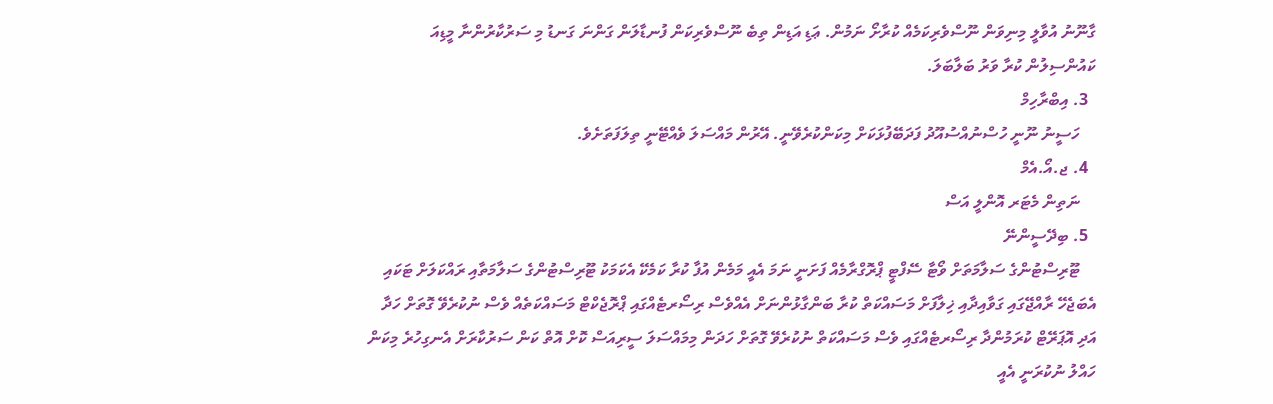ގާނޫނު އުވާލީ މިނިވަން ނޫސްވެރިކަމެއް ކުރާށޯ ނަމުން. ޢަޑި އަޑިން ތިބެ ނޫސްވެރިކަން ފުނޑާލަން ގަންނަ ގަނޑު މި ސަރުކާރުންނާ މީޑިއަ ކައުންސިލުން ކުރާ ވަރު ބަލާބަލަ.
  3. އިބްރާހިމް
    ހަސީނު ނޫނީ ހުސްނުއްސުއޫދު ފަދަބޭފުޅަކަށް މިކަންކުރެވޭނީ. އޭރުން މައްސަލަ ވެއްޓޭނީ ތިލަފަތަށެވެ.
  4. ޖ.އޯ.އެމް
    ނަތިން މެޓަރ އޮންލީ އަސް
  5. ބިދޭސީންނޭ
    ޓޫރިސްޓުންގެ ސަލާމަތަށް ވޯޓާ ސޭފްޓީ ޕްރޮގްރާމެއް ފަށަނީ ނަމަ އެއީ މަމެން އުފާ ކުރާ ކަމެކޭ އެކަމަކު ޓޫރިސްޓުންގެ ސަލާމަތާއި ރައްކަލަށް ޓަކައި އެބަޖެހޭ ރާއްޖޭގައި ގަވާއިދާއި ޚިލާފަށް މަސައްކަތް ކުރާ ބަންގާޅުންނަށް އެއްވެސް ރިސޯރޓެއްގައި ޕްރޮޖެކްޓް މަސައްކަތެއް ވެސް ނުކުރެވޭ ގޮތަށް ހަދާ އަދި އޮޕަރޭޓް ކުރަމުންދާ ރިސޯރޓެއްގައި ވެސް މަސައްކަތް ނުކުރެވޭ ގޮތަށް ހަދަން މިމައްސަލަ ސީރިއަސް ކޮށް އޮތް ކަން ސަރުކާރަށް އެނގިހުރެ މިކަން ހައްލު ނުކުރަނީ އެއީ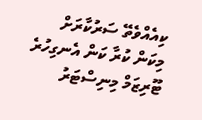ކިއެއްވެތޭ ސަރުކާރަށް މިކަން ކުރާ ކަން އެނގިހުރެ ޓޫރިޒަމް މިނިސްޓަރު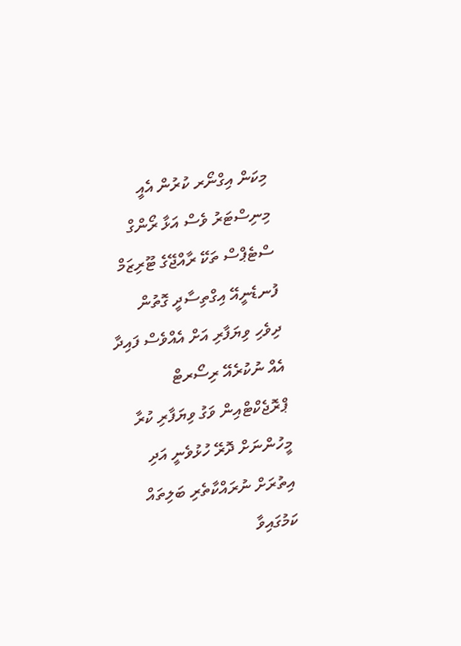މިކަން އިގްނޯރ ކުރުން އެއީ މިނިސްޓަރު ވެސް އަޅާ ރޯންގް ސްޓެޕްސް ތަކޭ ރާއްޖޭގެ ޓޫރިޒަމް ފުނޑެނީއޭ އިގްތިސާދީ ގޮތުން ދިވެހި ވިޔަފާރި އަށް އެއްވެސް ފައިދާ އެއް ނުކުރެއޭ ރިސޯރޓް ޕްރޮޖެކްޓްއިން ވަގު ވިޔަފާރި ކުރާ މީހުންނަށް ދޮރޭ ހުޅުވެނީ އަދި އިތުރަށް ނުރައްކާތެރި ބަލިތައް ކަމުގައިވާ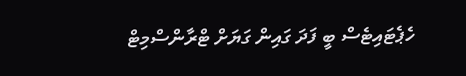ހެޕެޓައިޓެސް ބީ ފަދަ ގައިން ގަޔަށް ޓްރާންސްމިޓް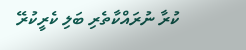ކުރާ ނުރައްކާތެރި ބަލި ކެރީކުރޭ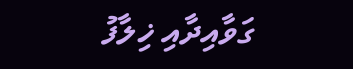ގަވާއިދާއި ޚިލާފު